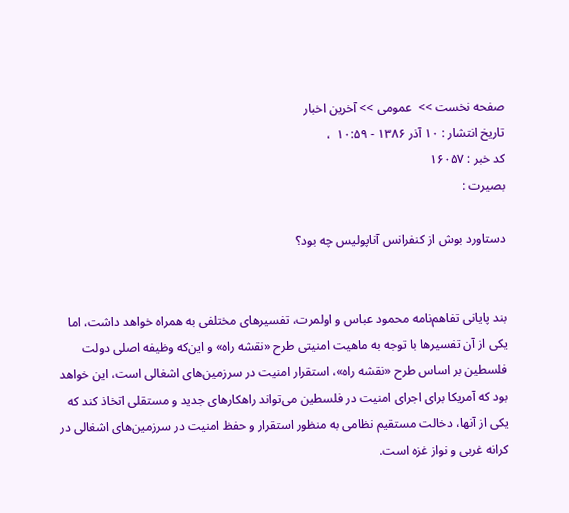صفحه نخست >>  عمومی >> آخرین اخبار
تاریخ انتشار : ۱۰ آذر ۱۳۸۶ - ۱۰:۵۹  ،
کد خبر : ۱۶۰۵۷
بصیرت :

دستاورد بوش از کنفرانس آناپولیس چه بود؟


بند پایانی تفاهم‌نامه محمود عباس و اولمرت، تفسیرهای مختلفی به همراه خواهد داشت، اما یکی از آن تفسیرها با توجه به ماهیت امنیتی طرح «نقشه راه» و این‌که وظیفه اصلی دولت فلسطین بر اساس طرح «نقشه راه»، استقرار امنیت در سرزمین‌های اشغالی است، این خواهد بود که آمریکا برای اجرای امنیت در فلسطین می‌تواند راهکارهای جدید و مستقلی اتخاذ کند که یکی از آنها، دخالت مستقیم نظامی به منظور استقرار و حفظ امنیت در سرزمین‌های اشغالی در کرانه غربی و نواز غزه است.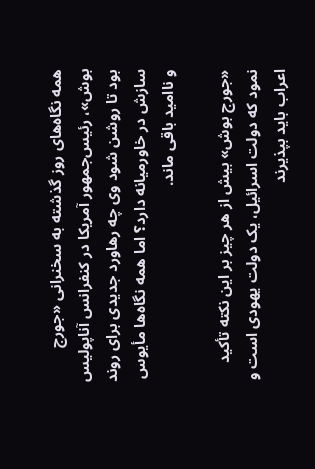همه نگاه‌‌های روز گذشته به سخنرانی «جورج بوش‌»، رئیس‌جمهور آمریکا در کنفرانس آناپولیس بود تا روشن شود وی چه رهاورد جدیدی برای روند سازش در خاورمیانه دارد؟ اما همه نگاه‌‌ها مأیوس و ناامید باقی ماند.

«جورج بوش» بیش از هر چیز بر این نکته تأکید نمود که دولت اسرائیل، یک دولت یهودی است و اعراب باید بپذیرند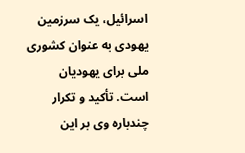اسرائیل، یک سرزمین یهودی به عنوان کشوری ملی برای یهودیان است. تأکید و تکرار چندباره وی بر این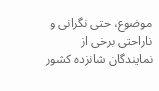موضوع، حتی نگرانی و ناراحتی برخی از نمایندگان شانزده کشور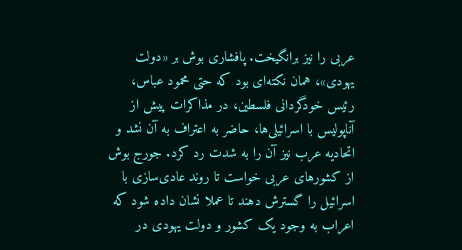عربی را نیز برانگیخت. پافشاری بوش بر «دولت یهودی»، همان نکته‌ای بود که حتی محمود عباس، رئیس خودگردانی فلسطین، در مذاکرات پیش از آناپولیس با اسرائیلی‌‌ها، حاضر به اعتراف به آن نشد و اتحادیه عرب نیز آن را به شدت رد کرد. جورج بوش از کشور‌های عربی خواست تا روند عادی‌سازی با اسرائیل را گسترش دهند تا عملا نشان داده شود که اعراب به وجود یک کشور و دولت یهودی در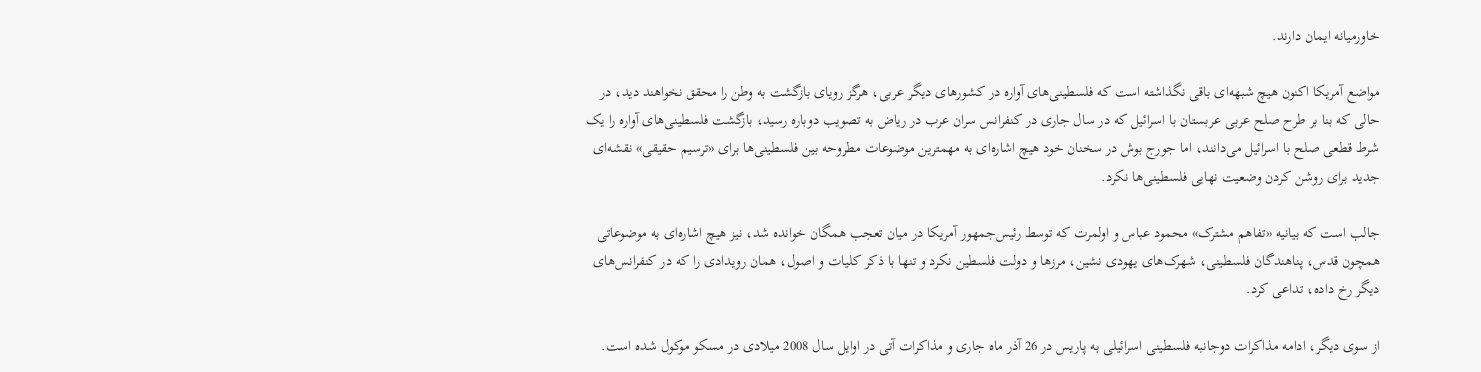خاورمیانه ایمان دارند.

مواضع آمریکا اکنون هیچ شبهه‌ای باقی نگذاشته است که فلسطینی‌‌های آواره در کشور‌های دیگر عربی، هرگز رویای بازگشت به وطن را محقق نخواهند دید، در حالی که بنا بر طرح صلح عربی عربستان با اسرائیل که در سال جاری در کنفرانس سران عرب در ریاض به تصویب دوباره رسید، بازگشت فلسطینی‌‌های آواره را یک شرط قطعی صلح با اسرائیل می‌دانند، اما جورج بوش در سخنان خود هیچ اشاره‌ای به مهمترین موضوعات مطروحه بین فلسطینی‌‌ها برای «ترسیم حقیقی‌» نقشه‌ای جدید برای روشن کردن وضعیت نهایی فلسطینی‌‌ها نکرد.

جالب است که بیانیه «تفاهم مشترک» محمود عباس و اولمرت که توسط رئیس‌جمهور آمریکا در میان تعجب همگان خوانده شد، نیز هیچ اشاره‌ای به موضوعاتی همچون قدس، پناهندگان فلسطینی، شهرک‌‌های یهودی نشین، مرزها و دولت فلسطین نکرد و تنها با ذکر کلیات و اصول، همان رویدادی را که در کنفرانس‌‌های دیگر رخ داده، تداعی کرد.

از سوی دیگر، ادامه مذاکرات دوجانبه فلسطینی اسرائیلی به پاریس در 26 آذر ماه جاری و مذاکرات آتی در اوایل سال 2008 میلادی در مسکو موکول شده است.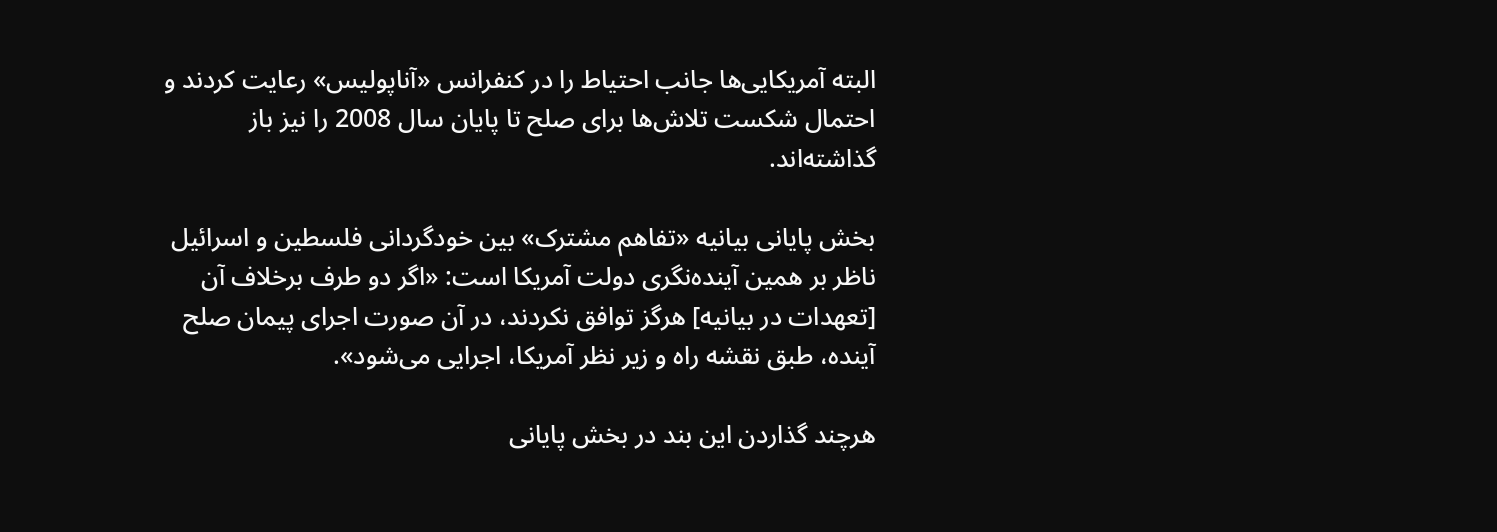البته آمریکایی‌ها جانب احتیاط را در کنفرانس «آناپولیس» رعایت کردند و احتمال شکست تلاش‌ها برای صلح تا پایان سال 2008 را نیز باز گذاشته‌اند.

بخش پایانی بیانیه «تفاهم مشترک» بین خودگردانی فلسطین و اسرائیل ناظر بر همین آینده‌نگری دولت آمریکا است: «اگر دو طرف برخلاف آن [تعهدات در بیانیه] هرگز توافق نکردند، در آن صورت اجرای پیمان صلح آینده، طبق نقشه راه و زیر نظر آمریکا، اجرایی می‌شود».

هرچند گذاردن این بند در بخش پایانی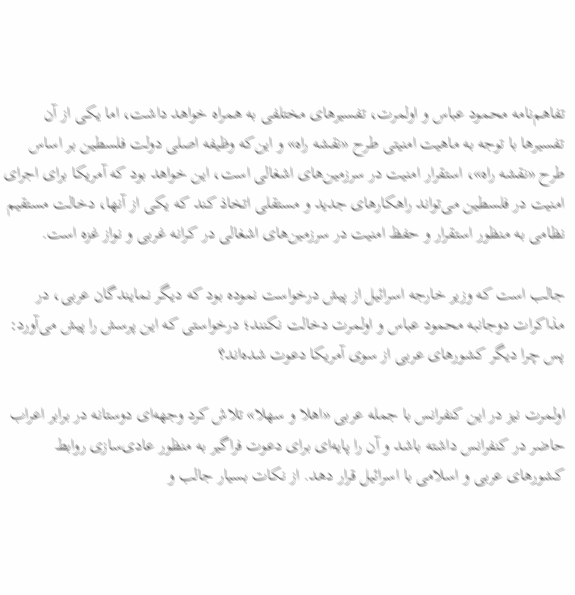تفاهم‌نامه محمود عباس و اولمرت، تفسیرهای مختلفی به همراه خواهد داشت، اما یکی از آن تفسیرها با توجه به ماهیت امنیتی طرح «نقشه راه» و این‌که وظیفه اصلی دولت فلسطین بر اساس طرح «نقشه راه»، استقرار امنیت در سرزمین‌های اشغالی است، این خواهد بود که آمریکا برای اجرای امنیت در فلسطین می‌تواند راهکارهای جدید و مستقلی اتخاذ کند که یکی از آنها، دخالت مستقیم نظامی به منظور استقرار و حفظ امنیت در سرزمین‌های اشغالی در کرانه غربی و نواز غزه است.

جالب است که وزیر خارجه اسرائیل از پیش درخواست نموده بود که دیگر نمایندگان عربی، در مذاکرات دوجانبه محمود عباس و اولمرت دخالت نکنند؛ درخواستی که این پرسش را پیش می‌آورد: پس چرا دیگر کشور‌های عربی از سوی آمریکا دعوت شده‌اند؟

اولمرت نیز در این کنفرانس با جمله عربی «اهلا و سهلا» تلاش کرد وجهه‌ای دوستانه در برابر اعراب حاضر در کنفرانس داشته باشد و آن را پایه‌ای برای دعوت فراگیر به منظور عادی‌سازی روابط کشور‌های عربی و اسلامی با اسرائیل قرار دهد. از نکات بسیار جالب و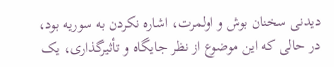دیدنی سخنان بوش و اولمرت، اشاره نکردن به سوریه بود، در حالی که این موضوع از نظر جایگاه و تأثیرگذاری، یک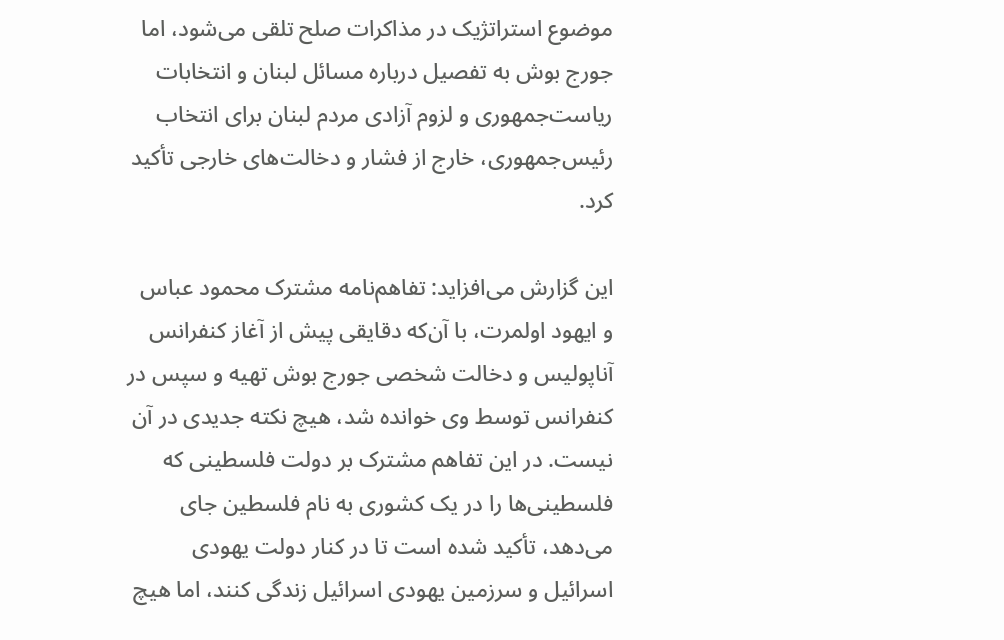موضوع استراتژیک در مذاکرات صلح تلقی می‌شود، اما جورج بوش به تفصیل درباره مسائل لبنان و انتخابات ریاست‌جمهوری و لزوم آزادی مردم لبنان برای انتخاب رئیس‌جمهوری، خارج از فشار و دخالت‌‌های خارجی تأکید کرد.

این گزارش می‌افزاید: تفاهم‌نامه مشترک محمود عباس و ایهود اولمرت، با آن‌که دقایقی پیش از آغاز کنفرانس آناپولیس و دخالت شخصی جورج بوش تهیه و سپس در کنفرانس توسط وی خوانده شد، هیچ نکته جدیدی در آن نیست. در این تفاهم مشترک بر دولت فلسطینی که فلسطینی‌‌ها را در یک کشوری به نام فلسطین جای می‌دهد، تأکید شده است تا در کنار دولت یهودی اسرائیل و سرزمین یهودی اسرائیل زندگی کنند، اما هیچ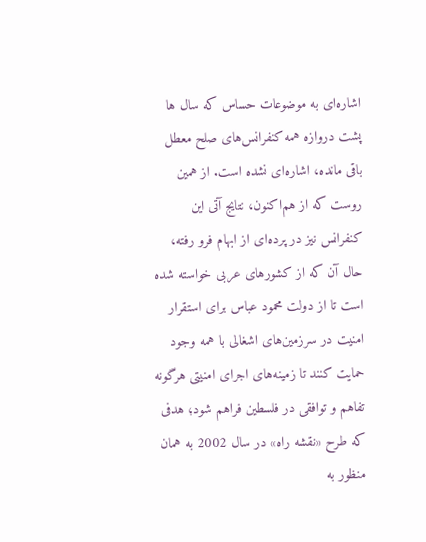اشاره‌ای به موضوعات حساس که سال ها پشت دروازه همه کنفرانس‌‌های صلح معطل باقی مانده، اشاره‌ای نشده است. از همین روست که از هم‌اکنون، نتایج آتی این کنفرانس نیز در پرده‌ای از ابهام فرو رفته، حال آن که از کشور‌های عربی خواسته شده است تا از دولت محمود عباس برای استقرار امنیت در سرزمین‌‌های اشغالی با همه وجود حمایت کنند تا زمینه‌‌های اجرای امنیتی هرگونه تفاهم و توافقی در فلسطین فراهم شود؛ هدفی که طرح «نقشه راه» در سال 2002 به همان منظور به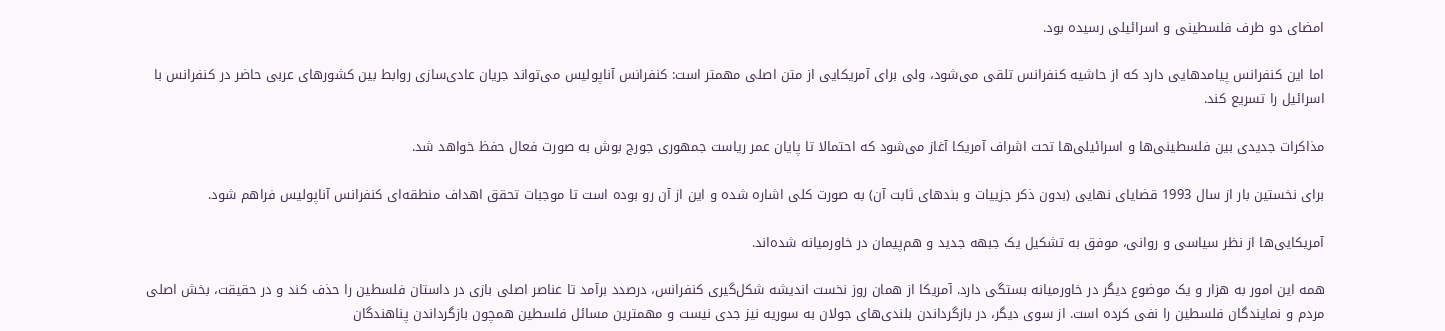امضای دو طرف فلسطینی و اسرائیلی رسیده بود.

اما این کنفرانس پیامدهایی دارد که از حاشیه کنفرانس تلقی می‌شود،‌ ولی برای آمریکایی از متن اصلی مهمتر است: کنفرانس آناپولیس می‌تواند جریان عادی‌سازی روابط بین کشور‌های عربی حاضر در کنفرانس با اسرائیل را تسریع کند.

مذاکرات جدیدی بین فلسطینی‌‌ها و اسرائیلی‌‌ها تحت اشراف آمریکا آغاز می‌شود که احتمالا تا پایان عمر ریاست جمهوری جورج بوش به صورت فعال حفظ خواهد شد.

برای نخستین بار از سال 1993 قضایای نهایی (بدون ذکر جزییات و بند‌های ثابت آن) به صورت کلی اشاره شده و این از آن رو بوده است تا موجبات تحقق اهداف منطقه‌ای کنفرانس آناپولیس فراهم شود.

آمریکایی‌‌ها از نظر سیاسی و روانی، موفق به تشکیل یک جبهه جدید و هم‌پیمان در خاورمیانه شده‌اند.

همه این امور به هزار و یک موضوع دیگر در خاورمیانه بستگی دارد. آمریکا از همان روز نخست اندیشه شکل‌گیری کنفرانس، درصدد برآمد تا عناصر اصلی بازی در داستان فلسطین را حذف کند و در حقیقت، بخش اصلی مردم و نمایندگان فلسطین را نفی کرده است. از سوی دیگر، در بازگرداندن بلندی‌‌های جولان به سوریه نیز جدی نیست و مهمترین مسائل فلسطین همچون بازگرداندن پناهندگان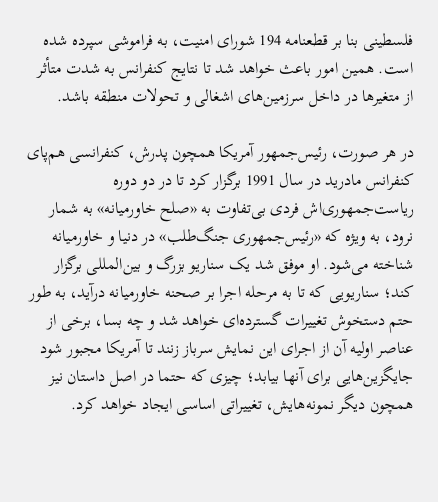فلسطینی بنا بر قطعنامه 194 شورای امنیت، به فراموشی سپرده شده است. همین امور باعث خواهد شد تا نتایج کنفرانس به شدت متأثر از متغیرها در داخل سرزمین‌‌های اشغالی و تحولات منطقه باشد.

در هر صورت، رئیس‌جمهور آمریکا همچون پدرش، کنفرانسی هم‌پای کنفرانس مادرید در سال 1991 برگزار کرد تا در دو دوره ریاست‌جمهوری‌اش فردی بی‌تفاوت به «صلح خاورمیانه‌» به شمار نرود، به ویژه که «رئیس‌جمهوری جنگ‌طلب‌» در دنیا و خاورمیانه شناخته می‌شود. او موفق شد یک سناریو بزرگ و بین‌المللی برگزار کند؛ سناریویی که تا به مرحله اجرا بر صحنه خاورمیانه درآید، به طور حتم دستخوش تغییرات گسترده‌ای خواهد شد و چه بسا، برخی از عناصر اولیه آن از اجرای این نمایش سرباز زنند تا آمریکا مجبور شود جایگزین‌‌هایی برای آنها بیابد؛ چیزی که حتما در اصل داستان نیز همچون دیگر نمونه‌‌هایش، تغییراتی اساسی ایجاد خواهد کرد.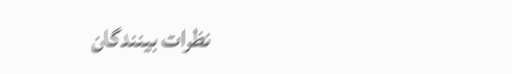نظرات بینندگان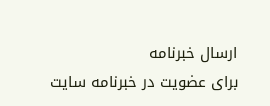ارسال خبرنامه
برای عضویت در خبرنامه سایت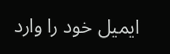ایمیل خود را وارد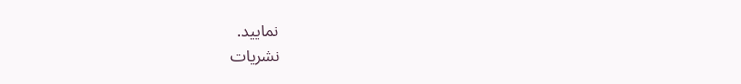نمایید.
نشریات